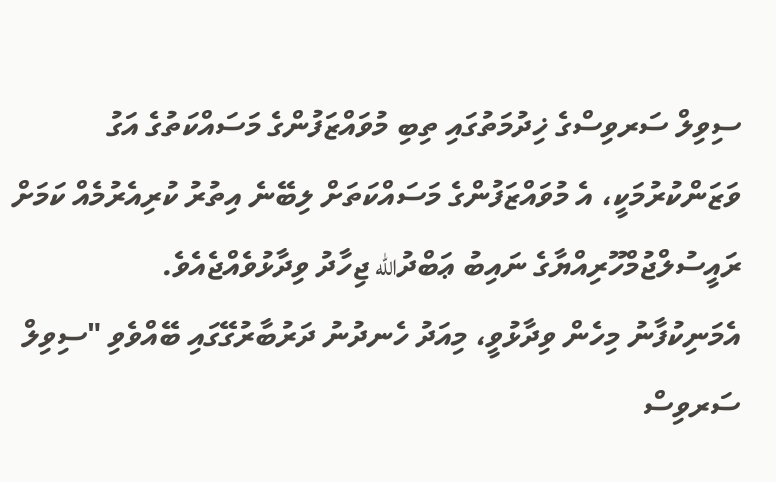ސިވިލް ސަރވިސްގެ ޚިދުމަތުގައި ތިބި މުވައްޒަފުންގެ މަސައްކަތުގެ އަގު ވަޒަންކުރުމަކީ، އެ މުވައްޒަފުންގެ މަސައްކަތަށް ލިބޭނެ އިތުރު ކުރިއެރުމެއް ކަމަށް ރައީސުލްޖުމްހޫރިއްޔާގެ ނައިބު ޢަބްދުالله ޖިހާދު ވިދާޅުވެއްޖެއެވެ.
އެމަނިކުފާނު މިހެން ވިދާޅުވީ، މިއަދު ހެނދުނު ދަރުބާރުގޭގައި ބޭއްވެވި "ސިވިލް ސަރވިސް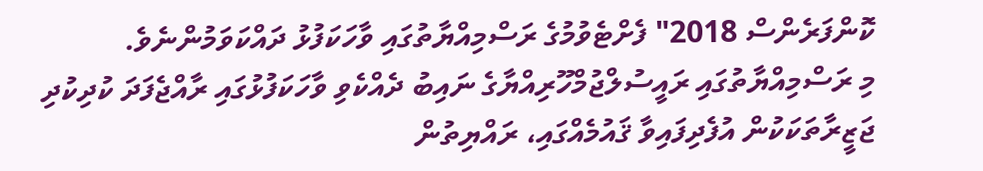ކޮންފަރެންސް 2018" ފެށްޓެވުމުގެ ރަސްމިއްޔާތުގައި ވާހަކަފުޅު ދައްކަވަމުންނެވެ.
މި ރަސްމިއްޔާތުގައި ރައީސުލްޖުމްހޫރިއްޔާގެ ނައިބު ދެއްކެވި ވާހަކަފުޅުގައި ރާއްޖެފަދަ ކުދިކުދި ޖަޒީރާތަކަކުން އުފެދިފައިވާ ޤައުމެއްގައި، ރައްޔިތުން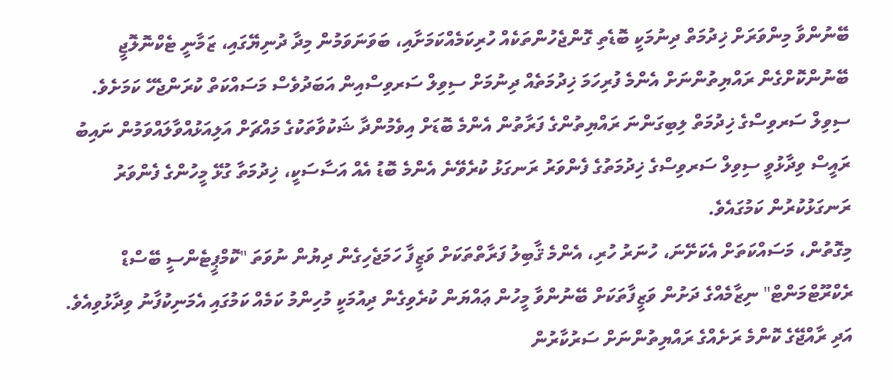ބޭނުންވާ މިންވަރަށް ޚިދުމަތް ދިނުމަކީ ބޮޑެތި ގޮންޖެހުންތަކެއް ހުރިކަމެއްކަމަށާއި، ބަވަނަވަމުން މިދާ ދުނިޔޭގައި، ޒަމާނީ ޓެކްނޮލޮޖީ ބޭނުންކޮށްގެން ރައްޔިތުންނަށް އެންމެ ފުރިހަމަ ޚިދުމަތެއް ދިނުމަށް ސިވިލް ސަރވިސްއިން އަބަދުވެސް މަސައްކަތް ކުރަންޖެހޭ ކަމަށެވެ.
ސިވިލް ސަރވިސްގެ ޚިދުމަތް ލިބިގަންނަ ރައްޔިތުންގެ ފަރާތުން އެންމެ ބޮޑަށް އިވެމުންދާ ޝަކުވާތަކުގެ މައްޗަށް އަލިއަޅުއްވާލައްވަމުން ނައިބު ރައީސް ވިދާޅުވީ ސިވިލް ސަރވިސްގެ ޚިދުމަތުގެ ފެންވަރު ރަނގަޅު ކުރެވޭނެ އެންމެ ބޮޑު އެއް އަސާސަކީ، ޚިދުމަތާ ގުޅޭ މީހުންގެ ފެންވަރު ރަނގަޅުކުރުން ކަމުގައެވެ.
މިގޮތުން، މަސައްކަތަށް އެކަށޭނަ، ހުނަރު ހުރި، އެންމެ ޤާބިލު ފަރާތްތަކަށް ވަޒީފާ ހަމަޖެހިގެން ދިޔުން ނުވަތަ "ކޮމްޕީޓެންސީ ބޭސްޑް ރެކްރޫޓްމަންޓް" ނިޒާމެއްގެ ދަށުން ވަޒީފާތަކަށް ބޭނުންވާ މީހުން ޢައްޔަން ކުރެވިގެން ދިއުމަކީ މުހިންމު ކަމެއް ކަމުގައި އެމަނިކުފާނު ވިދާޅުވިއެވެ.
އަދި ރާއްޖޭގެ ކޮންމެ ރަށެއްގެ ރައްޔިތުންނަށް ސަރުކާރުން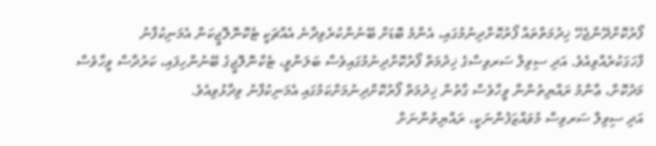ފޯރުކޮށްދޭންޖެހޭ ޚިދުމަތްތައް ފޯރުކޮށްދިނުމުގައި، އެންމެ ބޮޑަށް ބޭނުންކުރެވިދާނެ އެއްޗަކީ ޓެކޮނޮލޮޖީކަން އެމަނިކުފާނު ފާހަގަކުރެއްވިއެވެ. އަދި ސިވިލް ސަރވިސްގެ ޚިދުމަތް ފޯރުކޮށްދިނުމުގައިވެސް ބަލަންވީ، ޓެކްނޮލޮޖީގެ ބޭނުންހިފައި، ކަރުދާސް ވީހާވެސް މަދުކޮށް، ޢާންމު ރައްޔިތުންނާ ވީހާވެސް ގާތުން ޚިދުމަތް ފޯރުކޮށްދިނުމަށްކަމުގައި އެމަނިކުފާނު ވިދާޅުވިއެވެ.
އަދި ސިވިލް ސަރވިސް މުވައްޒަފުންނަކީ، ރައްޔިތުންނަށް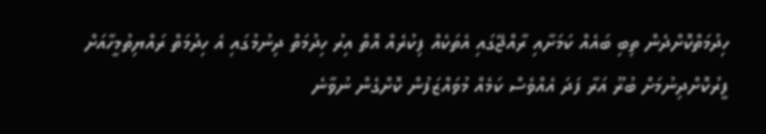ހިދުމަތްކޮށްދެން ތިބި ބައެއް ކަމަށާއި ރާއްޖޭގައި އެތަކެއް ފިކުރެއް އޮތް އިރު ހިދުމަތް ދިނުމުގައި އެ ހިދުމަތް ރައްޔިތުމީހާއަށް ފީރުކޮށްދިނުމަށް ބުރޫ އަރާ ފަދަ އެއްވެސް ކަމެއް މުވައްޒަފުން ކޮށްގެން ނުވާނެ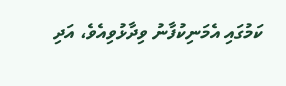ކަމުގައި އެމަނިކުފާނު ވިދާޅުވިއެވެ، އަދި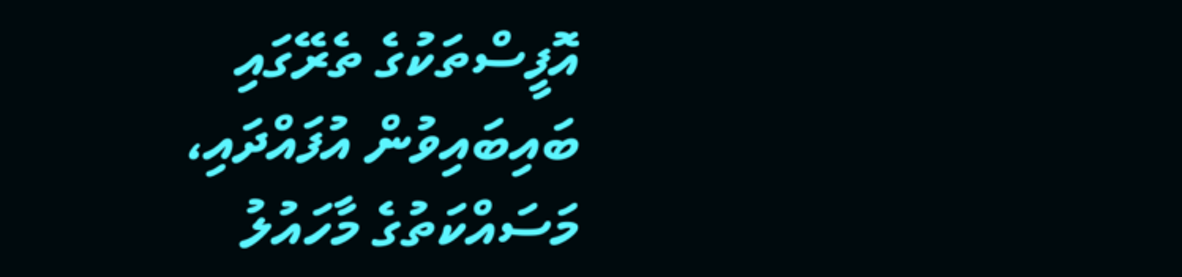އޮފީސްތަކުގެ ތެރޭގައި ބައިބައިވުން އުފައްދައި، މަސައްކަތުގެ މާހައުލު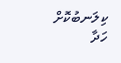ކިލަނބުކޮށް ހަދާ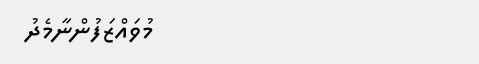މުވައްޒަފުންނާމެދު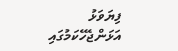ފިޔަވަޅު އަޅަންޖެހޭކަމުގައި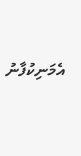އެމަނިކުފާނު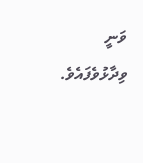ވަނީ ވިދާޅުވެފައެވެ.